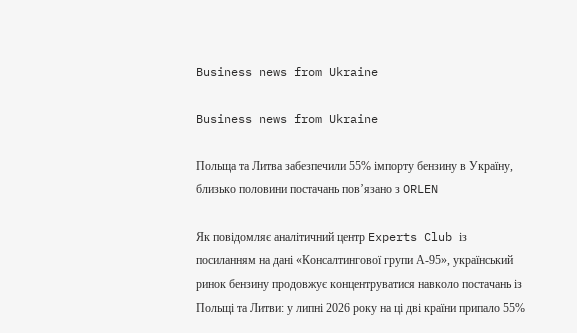Business news from Ukraine

Business news from Ukraine

Польща та Литва забезпечили 55% імпорту бензину в Україну, близько половини постачань пов’язано з ORLEN

Як повідомляє аналітичний центр Experts Club із посиланням на дані «Консалтингової групи А-95», український ринок бензину продовжує концентруватися навколо постачань із Польщі та Литви: у липні 2026 року на ці дві країни припало 55%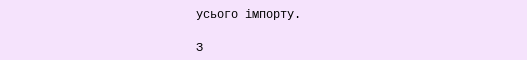усього імпорту.

З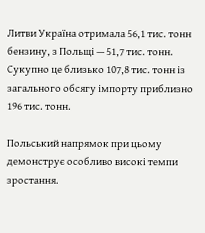Литви Україна отримала 56,1 тис. тонн бензину, з Польщі — 51,7 тис. тонн. Сукупно це близько 107,8 тис. тонн із загального обсягу імпорту приблизно 196 тис. тонн.

Польський напрямок при цьому демонструє особливо високі темпи зростання.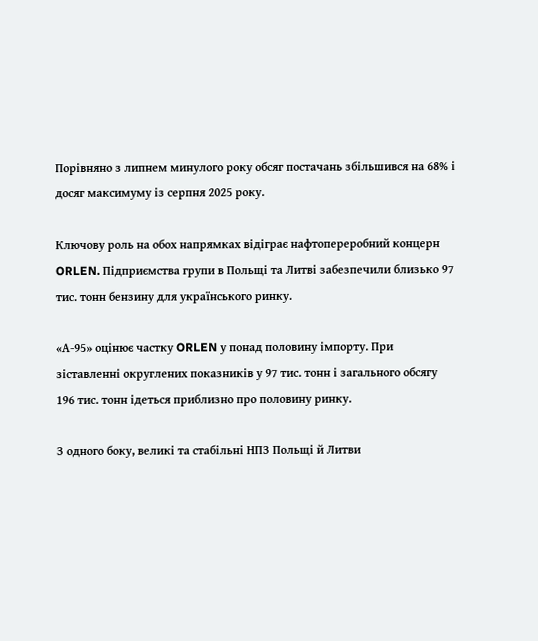Порівняно з липнем минулого року обсяг постачань збільшився на 68% і досяг максимуму із серпня 2025 року.

Ключову роль на обох напрямках відіграє нафтопереробний концерн ORLEN. Підприємства групи в Польщі та Литві забезпечили близько 97 тис. тонн бензину для українського ринку.

«А-95» оцінює частку ORLEN у понад половину імпорту. При зіставленні округлених показників у 97 тис. тонн і загального обсягу 196 тис. тонн ідеться приблизно про половину ринку.

З одного боку, великі та стабільні НПЗ Польщі й Литви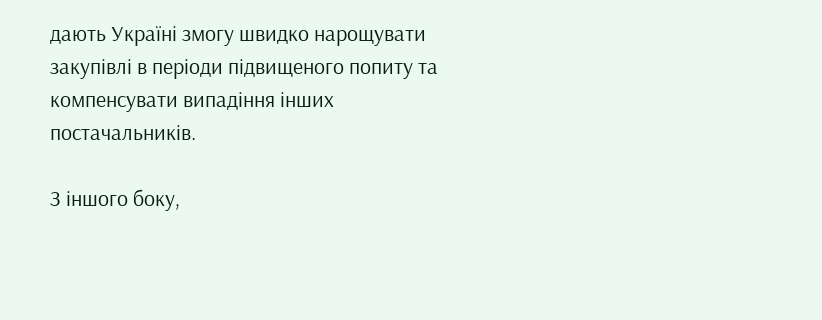дають Україні змогу швидко нарощувати закупівлі в періоди підвищеного попиту та компенсувати випадіння інших постачальників.

З іншого боку,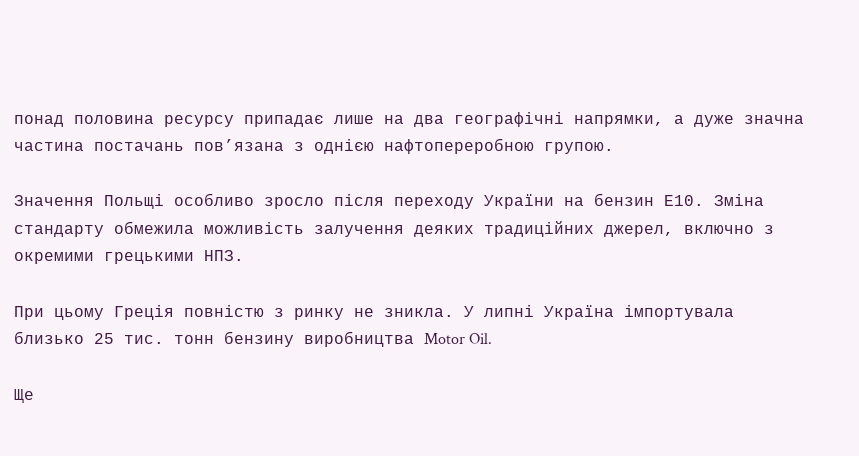понад половина ресурсу припадає лише на два географічні напрямки, а дуже значна частина постачань пов’язана з однією нафтопереробною групою.

Значення Польщі особливо зросло після переходу України на бензин Е10. Зміна стандарту обмежила можливість залучення деяких традиційних джерел, включно з окремими грецькими НПЗ.

При цьому Греція повністю з ринку не зникла. У липні Україна імпортувала близько 25 тис. тонн бензину виробництва Motor Oil.

Ще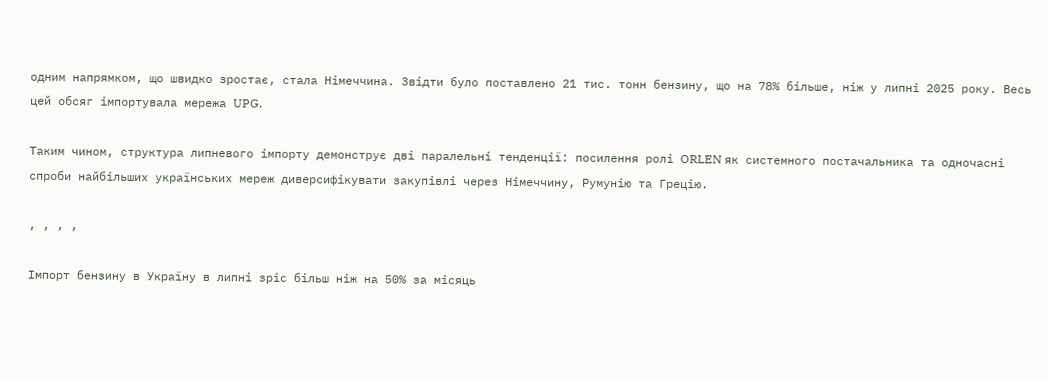одним напрямком, що швидко зростає, стала Німеччина. Звідти було поставлено 21 тис. тонн бензину, що на 78% більше, ніж у липні 2025 року. Весь цей обсяг імпортувала мережа UPG.

Таким чином, структура липневого імпорту демонструє дві паралельні тенденції: посилення ролі ORLEN як системного постачальника та одночасні спроби найбільших українських мереж диверсифікувати закупівлі через Німеччину, Румунію та Грецію.

, , , ,

Імпорт бензину в Україну в липні зріс більш ніж на 50% за місяць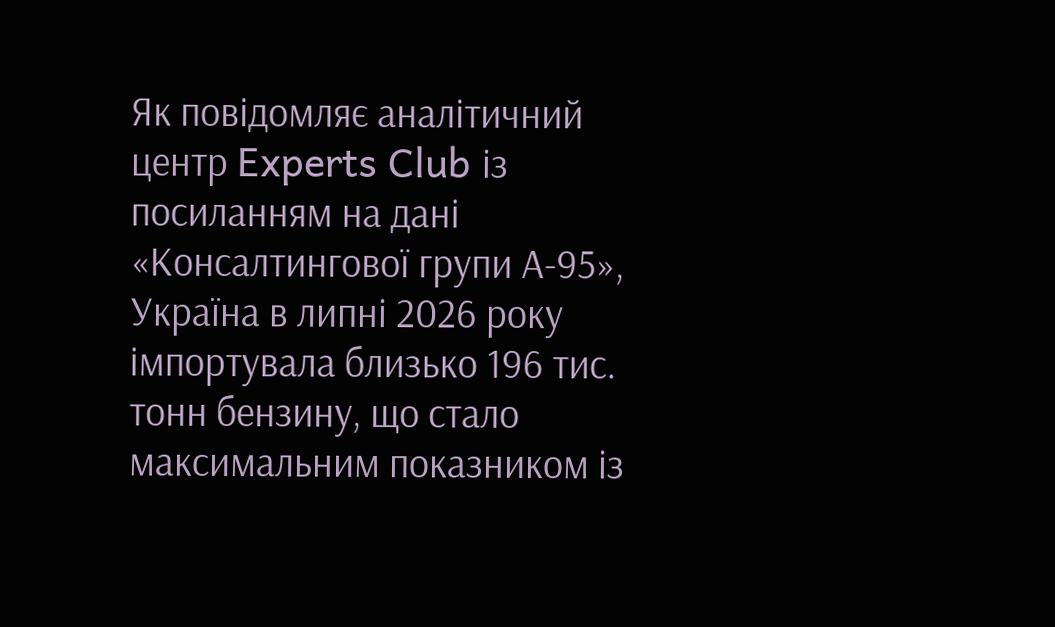Як повідомляє аналітичний центр Experts Club із посиланням на дані «Консалтингової групи А-95», Україна в липні 2026 року імпортувала близько 196 тис. тонн бензину, що стало максимальним показником із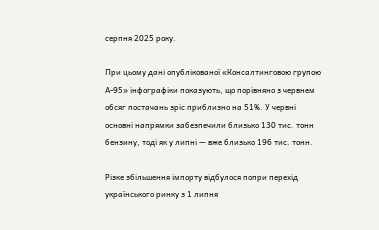серпня 2025 року.

При цьому дані опублікованої «Консалтинговою групою А-95» інфографіки показують, що порівняно з червнем обсяг постачань зріс приблизно на 51%. У червні основні напрямки забезпечили близько 130 тис. тонн бензину, тоді як у липні — вже близько 196 тис. тонн.

Різке збільшення імпорту відбулося попри перехід українського ринку з 1 липня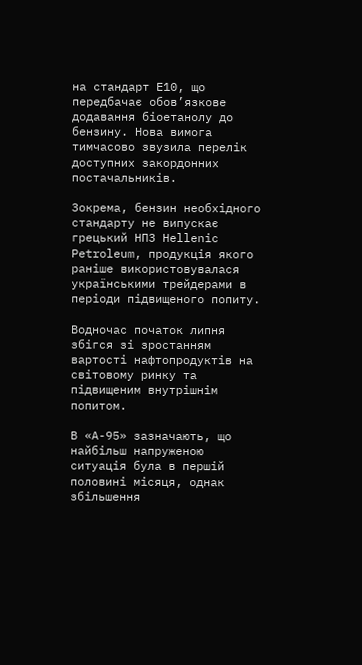на стандарт Е10, що передбачає обов’язкове додавання біоетанолу до бензину. Нова вимога тимчасово звузила перелік доступних закордонних постачальників.

Зокрема, бензин необхідного стандарту не випускає грецький НПЗ Hellenic Petroleum, продукція якого раніше використовувалася українськими трейдерами в періоди підвищеного попиту.

Водночас початок липня збігся зі зростанням вартості нафтопродуктів на світовому ринку та підвищеним внутрішнім попитом.

В «А-95» зазначають, що найбільш напруженою ситуація була в першій половині місяця, однак збільшення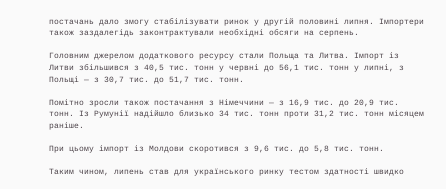постачань дало змогу стабілізувати ринок у другій половині липня. Імпортери також заздалегідь законтрактували необхідні обсяги на серпень.

Головним джерелом додаткового ресурсу стали Польща та Литва. Імпорт із Литви збільшився з 40,5 тис. тонн у червні до 56,1 тис. тонн у липні, з Польщі — з 30,7 тис. до 51,7 тис. тонн.

Помітно зросли також постачання з Німеччини — з 16,9 тис. до 20,9 тис. тонн. Із Румунії надійшло близько 34 тис. тонн проти 31,2 тис. тонн місяцем раніше.

При цьому імпорт із Молдови скоротився з 9,6 тис. до 5,8 тис. тонн.

Таким чином, липень став для українського ринку тестом здатності швидко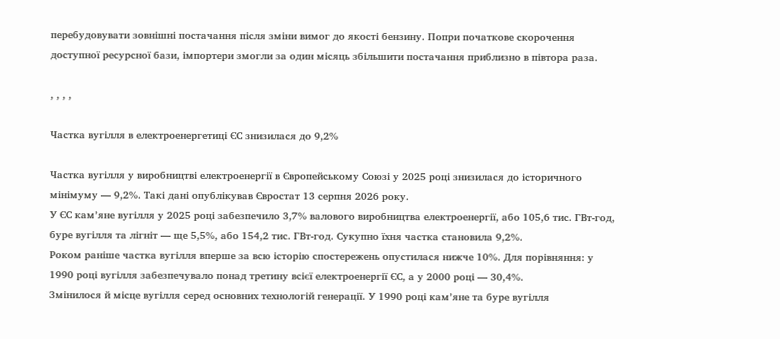перебудовувати зовнішні постачання після зміни вимог до якості бензину. Попри початкове скорочення доступної ресурсної бази, імпортери змогли за один місяць збільшити постачання приблизно в півтора раза.

, , , ,

Частка вугілля в електроенергетиці ЄС знизилася до 9,2%

Частка вугілля у виробництві електроенергії в Європейському Союзі у 2025 році знизилася до історичного мінімуму — 9,2%. Такі дані опублікував Євростат 13 серпня 2026 року.
У ЄС кам’яне вугілля у 2025 році забезпечило 3,7% валового виробництва електроенергії, або 105,6 тис. ГВт-год, буре вугілля та лігніт — ще 5,5%, або 154,2 тис. ГВт-год. Сукупно їхня частка становила 9,2%.
Роком раніше частка вугілля вперше за всю історію спостережень опустилася нижче 10%. Для порівняння: у 1990 році вугілля забезпечувало понад третину всієї електроенергії ЄС, а у 2000 році — 30,4%.
Змінилося й місце вугілля серед основних технологій генерації. У 1990 році кам’яне та буре вугілля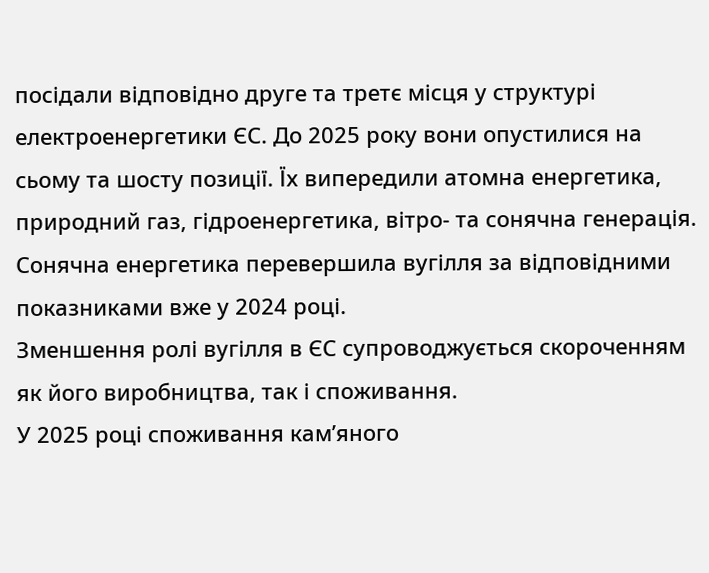посідали відповідно друге та третє місця у структурі електроенергетики ЄС. До 2025 року вони опустилися на сьому та шосту позиції. Їх випередили атомна енергетика, природний газ, гідроенергетика, вітро- та сонячна генерація. Сонячна енергетика перевершила вугілля за відповідними показниками вже у 2024 році.
Зменшення ролі вугілля в ЄС супроводжується скороченням як його виробництва, так і споживання.
У 2025 році споживання кам’яного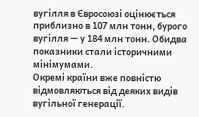вугілля в Євросоюзі оцінюється приблизно в 107 млн тонн, бурого вугілля — у 184 млн тонн. Обидва показники стали історичними мінімумами.
Окремі країни вже повністю відмовляються від деяких видів вугільної генерації.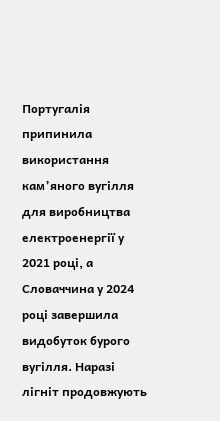Португалія припинила використання кам’яного вугілля для виробництва електроенергії у 2021 році, а Словаччина у 2024 році завершила видобуток бурого вугілля. Наразі лігніт продовжують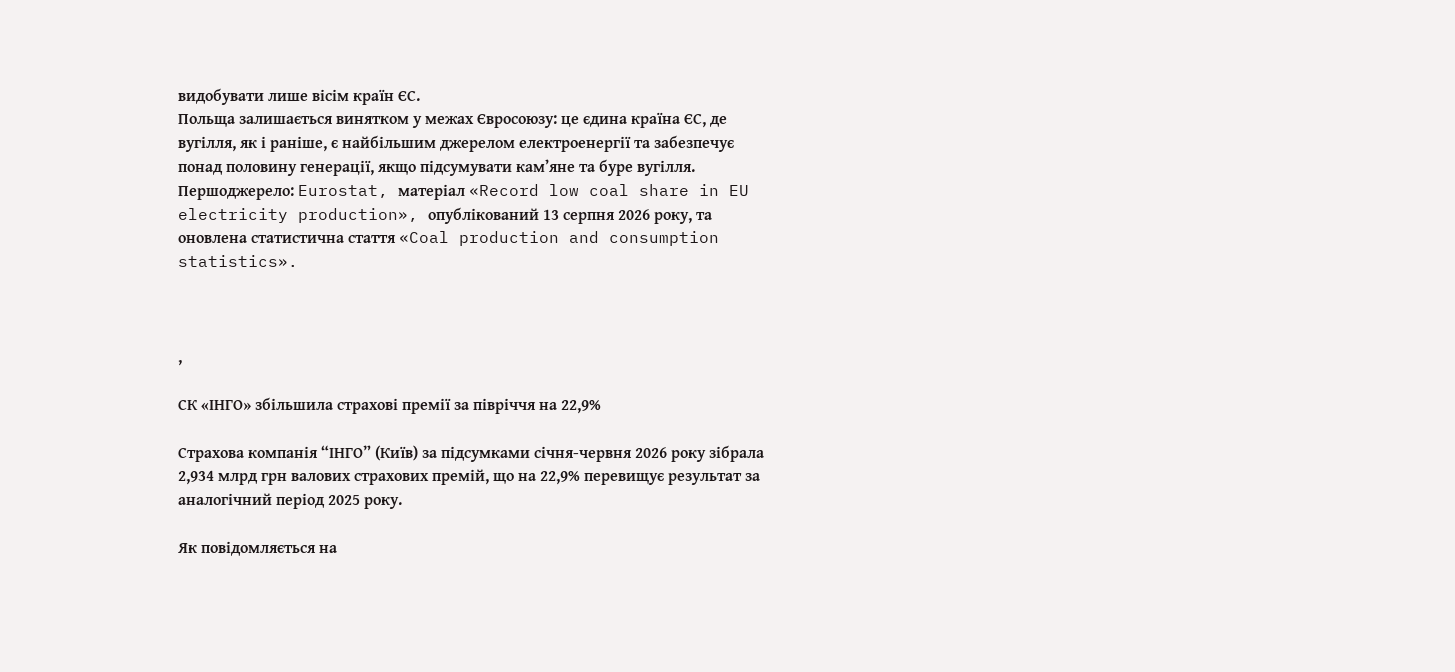видобувати лише вісім країн ЄС.
Польща залишається винятком у межах Євросоюзу: це єдина країна ЄС, де вугілля, як і раніше, є найбільшим джерелом електроенергії та забезпечує понад половину генерації, якщо підсумувати кам’яне та буре вугілля.
Першоджерело: Eurostat, матеріал «Record low coal share in EU electricity production», опублікований 13 серпня 2026 року, та оновлена статистична стаття «Coal production and consumption statistics».



,

СК «ІНГО» збільшила страхові премії за півріччя на 22,9%

Страхова компанія “ІНГО” (Київ) за підсумками січня-червня 2026 року зібрала 2,934 млрд грн валових страхових премій, що на 22,9% перевищує результат за аналогічний період 2025 року.

Як повідомляється на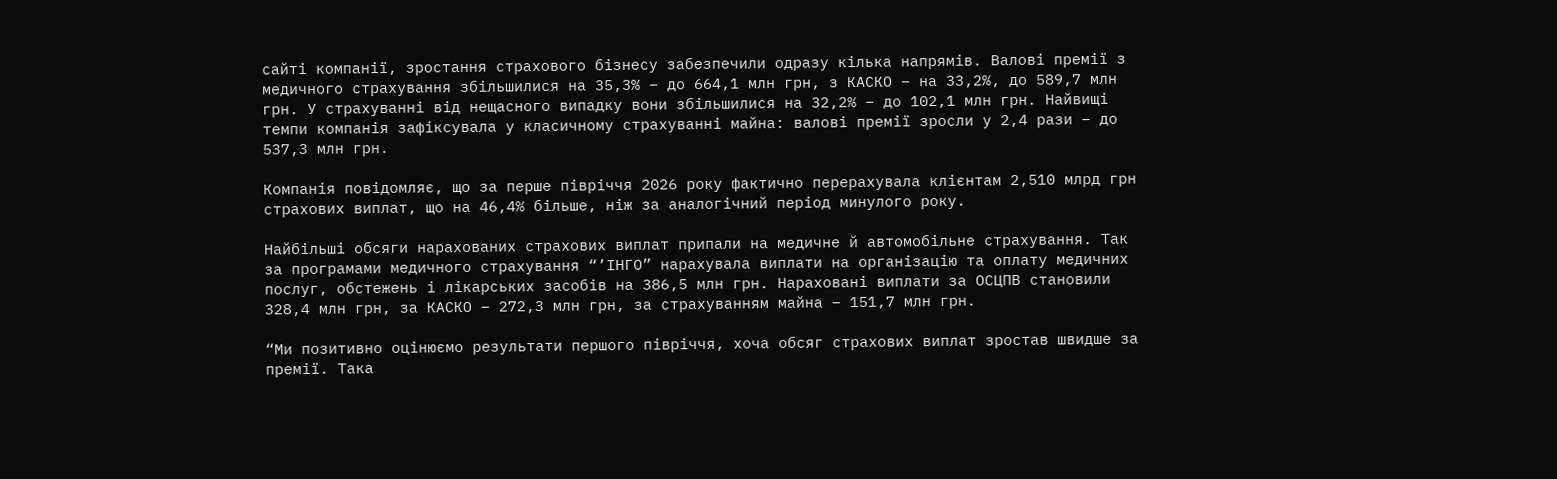сайті компанії, зростання страхового бізнесу забезпечили одразу кілька напрямів. Валові премії з медичного страхування збільшилися на 35,3% – до 664,1 млн грн, з КАСКО – на 33,2%, до 589,7 млн грн. У страхуванні від нещасного випадку вони збільшилися на 32,2% – до 102,1 млн грн. Найвищі темпи компанія зафіксувала у класичному страхуванні майна: валові премії зросли у 2,4 рази – до 537,3 млн грн.

Компанія повідомляє, що за перше півріччя 2026 року фактично перерахувала клієнтам 2,510 млрд грн страхових виплат, що на 46,4% більше, ніж за аналогічний період минулого року.

Найбільші обсяги нарахованих страхових виплат припали на медичне й автомобільне страхування. Так за програмами медичного страхування “’ІНГО” нарахувала виплати на організацію та оплату медичних послуг, обстежень і лікарських засобів на 386,5 млн грн. Нараховані виплати за ОСЦПВ становили 328,4 млн грн, за КАСКО – 272,3 млн грн, за страхуванням майна – 151,7 млн грн.

“Ми позитивно оцінюємо результати першого півріччя, хоча обсяг страхових виплат зростав швидше за премії. Така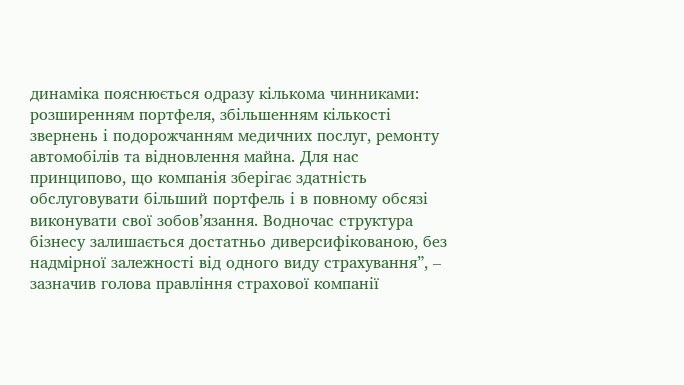динаміка пояснюється одразу кількома чинниками: розширенням портфеля, збільшенням кількості звернень і подорожчанням медичних послуг, ремонту автомобілів та відновлення майна. Для нас принципово, що компанія зберігає здатність обслуговувати більший портфель і в повному обсязі виконувати свої зобов’язання. Водночас структура бізнесу залишається достатньо диверсифікованою, без надмірної залежності від одного виду страхування”, – зазначив голова правління страхової компанії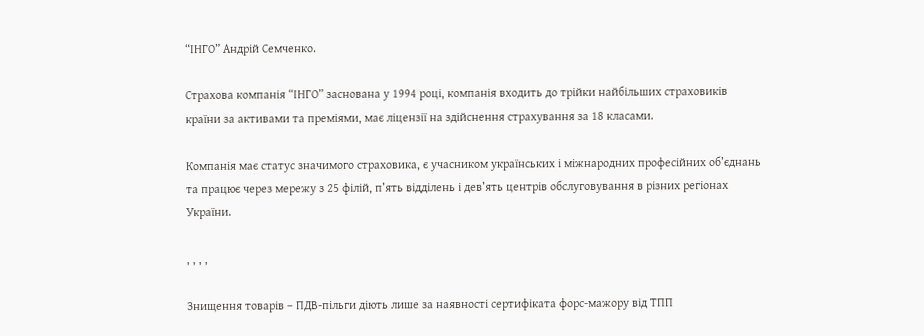“ІНГО” Андрій Семченко.

Страхова компанія “ІНГО” заснована у 1994 році, компанія входить до трійки найбільших страховиків країни за активами та преміями, має ліцензії на здійснення страхування за 18 класами.

Компанія має статус значимого страховика, є учасником українських і міжнародних професійних об’єднань та працює через мережу з 25 філій, п’ять відділень і дев’ять центрів обслуговування в різних регіонах України.

, , , ,

Знищення товарів – ПДВ-пільги діють лише за наявності сертифіката форс-мажору від ТПП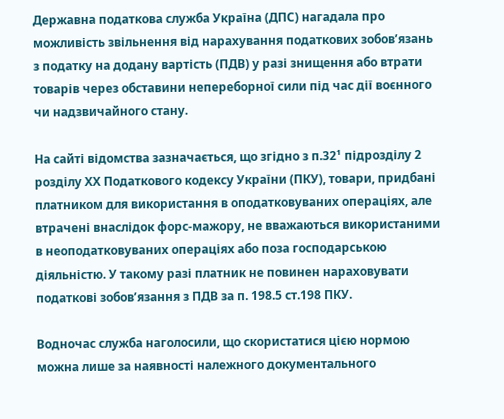Державна податкова служба Україна (ДПС) нагадала про можливість звільнення від нарахування податкових зобов’язань з податку на додану вартість (ПДВ) у разі знищення або втрати товарів через обставини непереборної сили під час дії воєнного чи надзвичайного стану.

На сайті відомства зазначається, що згідно з п.32¹ підрозділу 2 розділу ХХ Податкового кодексу України (ПКУ), товари, придбані платником для використання в оподатковуваних операціях, але втрачені внаслідок форс-мажору, не вважаються використаними в неоподатковуваних операціях або поза господарською діяльністю. У такому разі платник не повинен нараховувати податкові зобов’язання з ПДВ за п. 198.5 ст.198 ПКУ.

Водночас служба наголосили, що скористатися цією нормою можна лише за наявності належного документального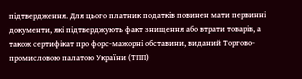підтвердження. Для цього платник податків повинен мати первинні документи, які підтверджують факт знищення або втрати товарів, а також сертифікат про форс-мажорні обставини, виданий Торгово-промисловою палатою України (ТПП)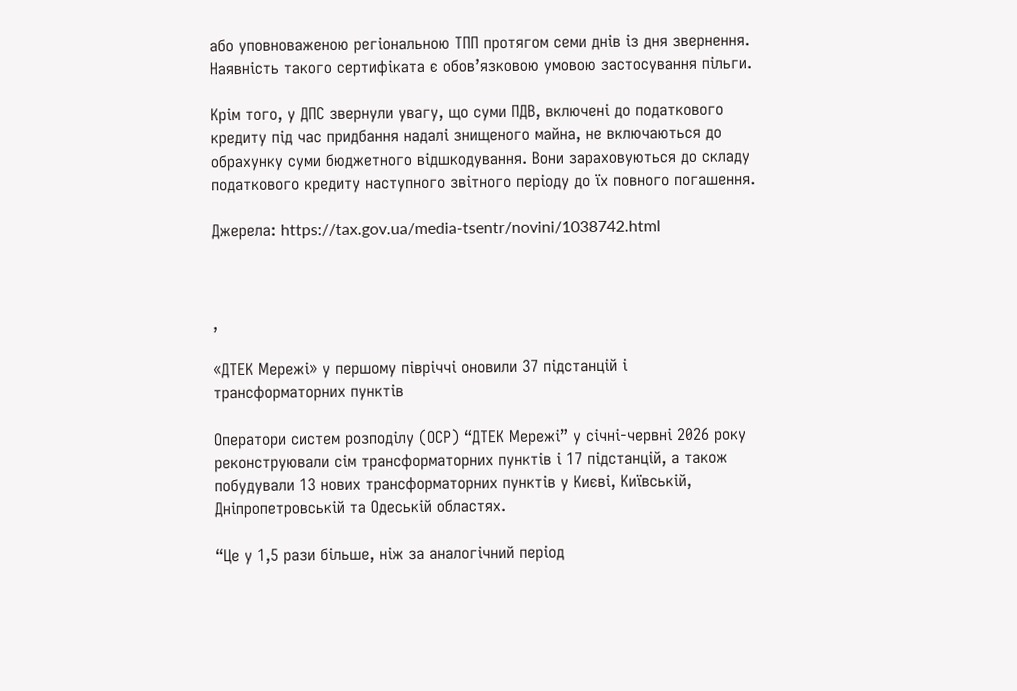або уповноваженою регіональною ТПП протягом семи днів із дня звернення. Наявність такого сертифіката є обов’язковою умовою застосування пільги.

Крім того, у ДПС звернули увагу, що суми ПДВ, включені до податкового кредиту під час придбання надалі знищеного майна, не включаються до обрахунку суми бюджетного відшкодування. Вони зараховуються до складу податкового кредиту наступного звітного періоду до їх повного погашення.

Джерела: https://tax.gov.ua/media-tsentr/novini/1038742.html



,

«ДТЕК Мережі» у першому півріччі оновили 37 підстанцій і трансформаторних пунктів

Оператори систем розподілу (ОСР) “ДТЕК Мережі” у січні-червні 2026 року реконструювали сім трансформаторних пунктів і 17 підстанцій, а також побудували 13 нових трансформаторних пунктів у Києві, Київській, Дніпропетровській та Одеській областях.

“Це у 1,5 рази більше, ніж за аналогічний період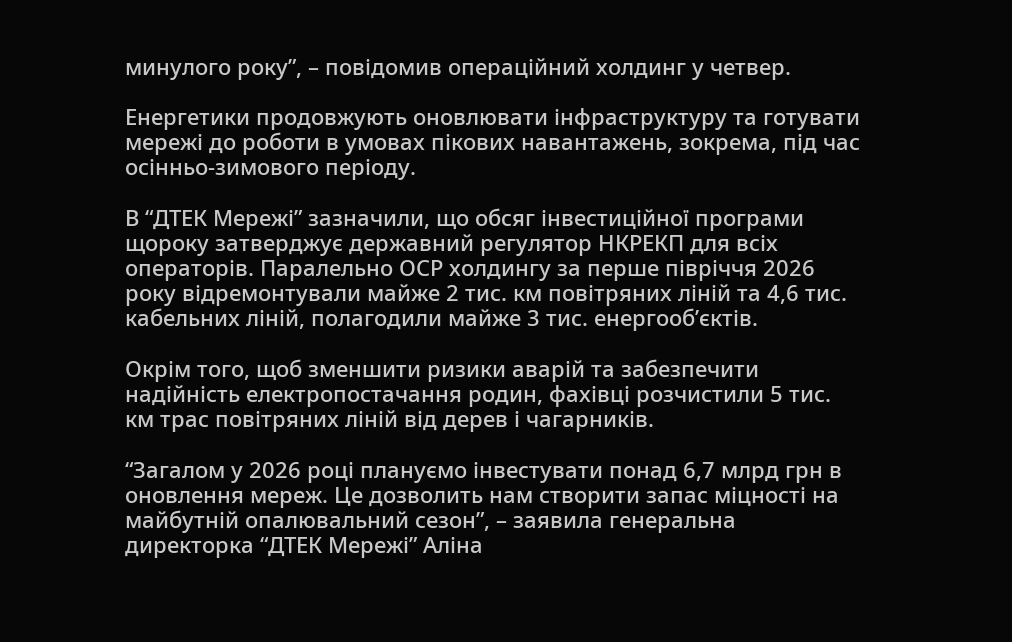минулого року”, – повідомив операційний холдинг у четвер.

Енергетики продовжують оновлювати інфраструктуру та готувати мережі до роботи в умовах пікових навантажень, зокрема, під час осінньо-зимового періоду.

В “ДТЕК Мережі” зазначили, що обсяг інвестиційної програми щороку затверджує державний регулятор НКРЕКП для всіх операторів. Паралельно ОСР холдингу за перше півріччя 2026 року відремонтували майже 2 тис. км повітряних ліній та 4,6 тис. кабельних ліній, полагодили майже 3 тис. енергооб’єктів.

Окрім того, щоб зменшити ризики аварій та забезпечити надійність електропостачання родин, фахівці розчистили 5 тис. км трас повітряних ліній від дерев і чагарників.

“Загалом у 2026 році плануємо інвестувати понад 6,7 млрд грн в оновлення мереж. Це дозволить нам створити запас міцності на майбутній опалювальний сезон”, – заявила генеральна директорка “ДТЕК Мережі” Аліна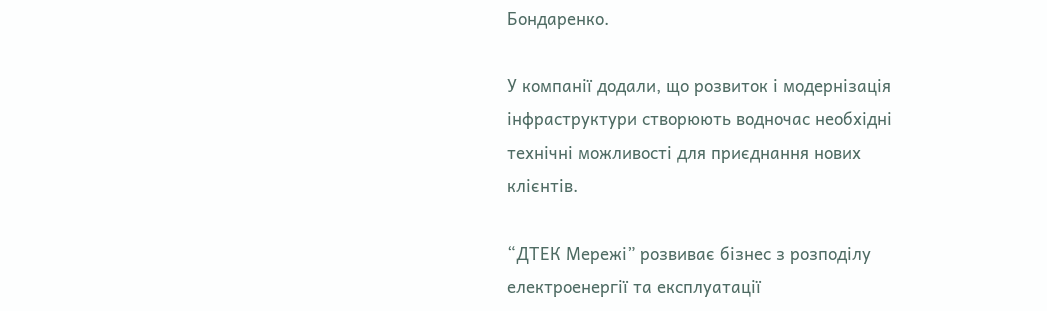Бондаренко.

У компанії додали, що розвиток і модернізація інфраструктури створюють водночас необхідні технічні можливості для приєднання нових клієнтів.

“ДТЕК Мережі” розвиває бізнес з розподілу електроенергії та експлуатації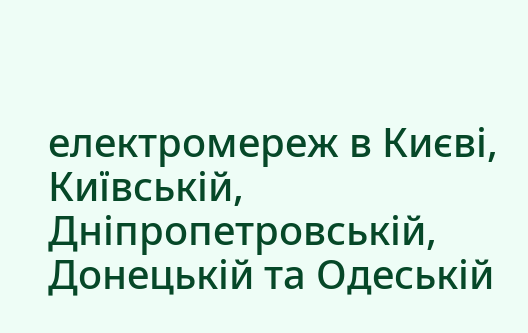електромереж в Києві, Київській, Дніпропетровській, Донецькій та Одеській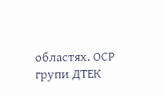областях. ОСР групи ДТЕК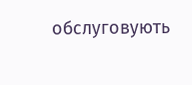обслуговують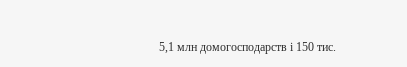5,1 млн домогосподарств і 150 тис.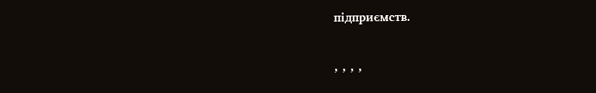підприємств.

, , , ,